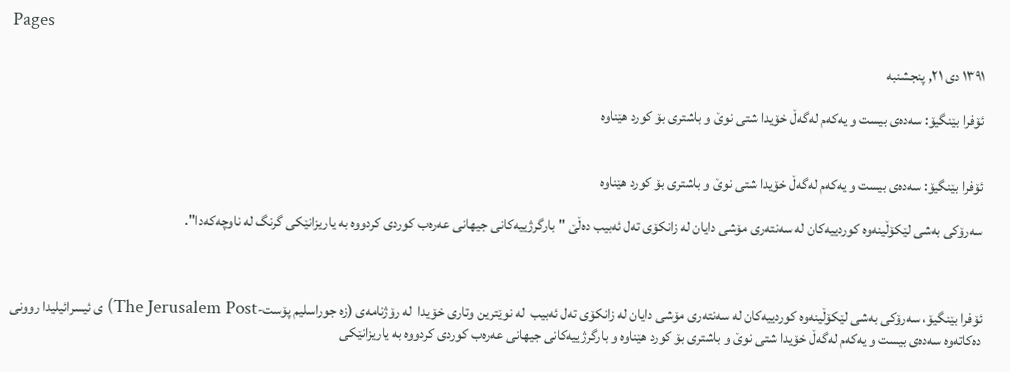Pages

۱۳۹۱ دی ۲۱, پنجشنبه

ئۆفرا بێنگیۆ: سەدەی بیست و یەكەم لەگەڵ خۆیدا شتی نوێ و باشتری بۆ كورد هێناوە


ئۆفرا بێنگیۆ: سەدەی بیست و یەكەم لەگەڵ خۆیدا شتی نوێ و باشتری بۆ كورد هێناوە

سه‌رۆكی به‌شی لێكۆڵینه‌وه‌ كوردییه‌كان له‌ سه‌نته‌ری مۆشی دایان له‌ زانكۆی ته‌ل ئه‌بیب دەڵێ "بارگرژییەكانی جیهانی عەرەب كوردی كردووە بە یاریزانێكی گرنگ لە ناوچەكەدا".



ئۆفرا بێنگیۆ، سه‌رۆكی به‌شی لێكۆڵینه‌وه‌ كوردییه‌كان له‌ سه‌نته‌ری مۆشی دایان له‌ زانكۆی ته‌ل ئه‌بیب  لە نوێترین وتاری خۆیدا  لە رۆژنامەی (زە جوراسلیم پۆست-The Jerusalem Post) ی ئیسرائیلیدا روونی دەكاتەوە سەدەی بیست و یەكەم لەگەڵ خۆیدا شتی نوێ و باشتری بۆ كورد هێناوە و بارگرژییەكانی جیهانی عەرەب كوردی كردووە بە یاریزانێكی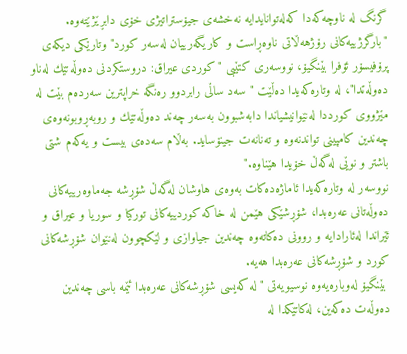گرنگ لە ناوچەكەدا كەلەتوانایدایە نەخشەی جیۆستراتیژی خۆی دابڕێژێتەوە.
"بارگرژییەكانی رۆژهەڵاتی ناوەڕاست و كاریگەرییان لەسەر كورد" وتارێكی دیكەی پرۆفیسۆر ئۆفرا بێنگیۆ، نووسەری كتێبی "كوردی عیراق: دروستكردنی دەوڵەتێك لەناو دەوڵەتدا"، لە وتارەكەیدا دەڵێت "سەد ساڵی رابردوو رەنگە خراپترین سەردەم بێت لە مێژووی كورددا لەنێوانیشیاندا دابەشبوون بەسەر چەند دەوڵەتێك و روبەڕوبونەوەی چەندین كامپینی تواندنەوە و تەنانەت جینۆساید. بەڵام سەدەی بیست و یەكەم شتی باشتر و نوێی لەگەڵ خۆیدا هێناوە."
نووسەر لە وتارەكەیدا ئاماژەدەكات بەوەی هاوشان لەگەڵ شۆڕشە جەماوەرییەكانی دەوڵەتانی عەرەبدا، شۆڕشێكی هێمن لە خاكە كوردییەكانی توركیا و سوریا و عیراق و ئێراندا لەئارادایە و روونی دەكاتەوە چەندین جیاوازی و لێكچوون لەنێوان شۆڕشەكانی كورد و شۆڕشەكانی عەرەبدا هەیە.
 بێنگیۆ لەوبارەیەوە نوسیویەتی "لە كەیسی شۆڕشەكانی عەرەبدا ئێمە باسی چەندین دەوڵەت دەكەین، لەكاتێكدا لە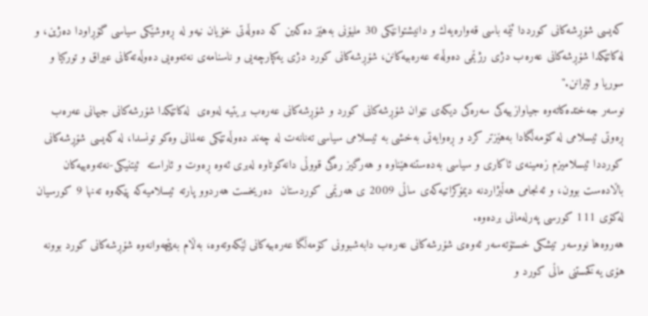كەیسی شۆڕشەكانی كورددا ئێمە باسی قەوارەیەك و دانیشتوانێكی 30 ملیۆنی بەهێز دەكەین كە دەوڵەتی خۆیان نیەو لە ڕەوشێكی سیاسی گۆڕاودا دەژین، و لەكاتێكدا شۆڕشەكانی عەرەب دژی رژێمی دەوڵەتە عەرەبیەكانن، شۆڕشەكانی كورد دژی یەكپارچەیی و ناسنامەی نەتەوەیی دەوڵەتەكانی عیراق و توركیا و سوریا و ئێرانن."
نوسەر جەختدەكاتەوە جیاوازییەكی سەرەكی دیكەی نێوان شۆڕشەكانی كورد و شۆڕشەكانی عەرەب بریتیە لەوەی  لەكاتێكدا شۆرشەكانی جیهانی عەرەب ڕەوتی ئیسلامی لە كۆمەڵگادا بەهێزتر كرد و ڕەوایەتی بەخشی بە ئیسلامی سیاسی تەنانەت لە چەند دەوڵەتێكی عەلمانی وەكو تونسدا، لە كەیسی شۆڕشەكانی كورددا ئیسلامیزم زەمینەی ئاكاری و سیاسی بەدەستنەهێناوە و هەرگیز رەگی قووڵی دانەكوتاوە لەبری ئەوە ڕەوت و ئاراستە  ئیتنیكی-نەتەوەییەكان باڵادەست بوون، و ئەنجامی هەڵبژاردنە دیمۆكراتیەكەی ساڵی 2009 ی هەرێمی كوردستان  دەریخست هەردوو پارتە ئیسلامیەكە پێكەوە تەنها 9 كورسیان لەكۆی 111 كورسی پەرلەمانی بردەوە.
هەروەها نووسەر تیشكی خستۆتەسەر ئەوەی شۆرشەكانی عەرەب دابەشبوونی كۆمەڵگا عەرەبیەكانی لێكەوتەوە، بەڵام بەپێچەوانەوە شۆڕشەكانی كورد بوونە هۆی یەكخستنی ماڵی كورد و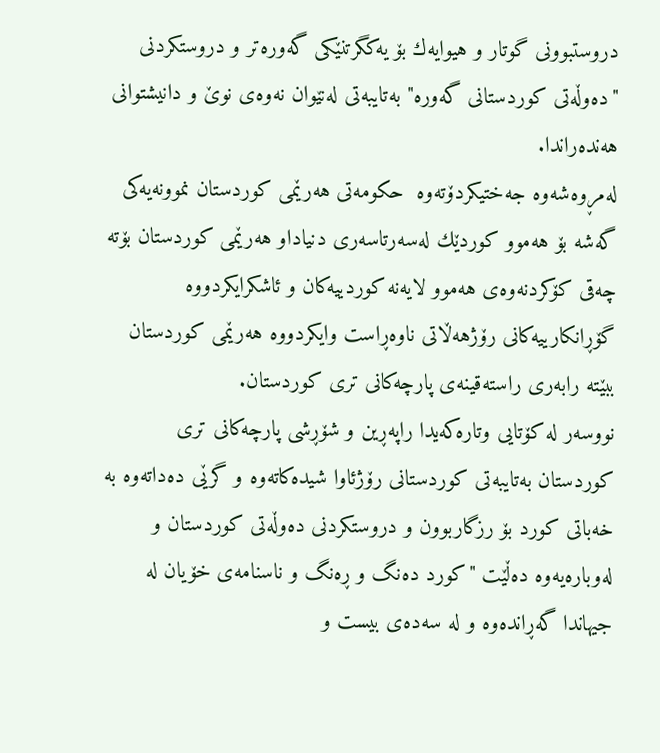دروستبوونی گوتار و هیوایەك بۆ یەكگرتنێكی گەورەتر و دروستكردنی "دەوڵەتی كوردستانی گەورە" بەتایبەتی لەنێوان نەوەی نوێ و دانیشتوانی هەندەراندا.
لەمڕوەشەوە جەختیكردۆتەوە  حكومەتی هەرێمی كوردستان نموونەیەكی گەشە بۆ هەموو كوردێك لەسەرتاسەری دنیاداو هەرێمی كوردستان بۆتە چەقی كۆكردنەوەی هەموو لایەنە كوردییەكان و ئاشكرایكردووە  گۆڕانكارییەكانی رۆژهەڵاتی ناوەڕاست وایكردووە هەرێمی كوردستان  ببێتە رابەری راستەقینەی پارچەكانی تری كوردستان.
نووسەر لە كۆتایی وتارەكەیدا راپەڕین و شۆڕشی پارچەكانی تری كوردستان بەتایبەتی كوردستانی رۆژئاوا شیدەكاتەوە و گرێی دەداتەوە بە خەباتی كورد بۆ رزگاربوون و دروستكردنی دەوڵەتی كوردستان و لەوبارەیەوە دەڵێت "كورد دەنگ و ڕەنگ و ناسنامەی خۆیان لە جیهاندا گەڕاندەوە و لە سەدەی بیست و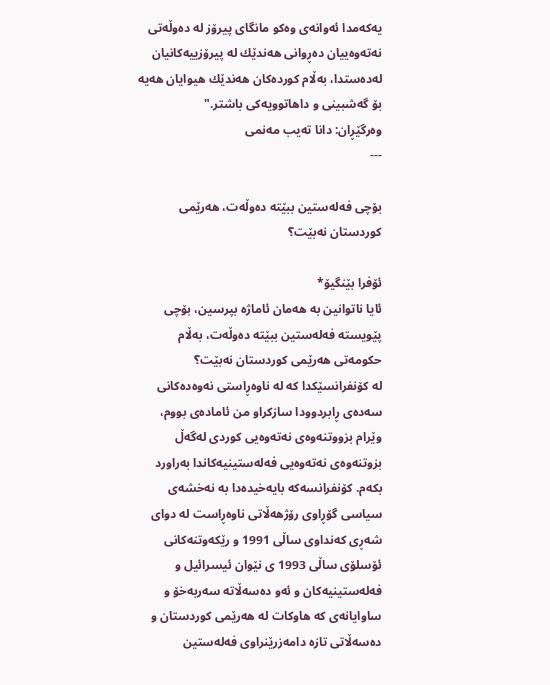یەكەمدا ئەوانەی وەكو مانگای پیرۆز لە دەوڵەتی نەتەوەییان دەڕوانی هەندێك لە پیرۆزییەكانیان لەدەستدا، بەڵام كوردەكان هەندێك هیوایان هەیە بۆ گەشبینی و داهاتوویەكی باشتر."
وەرگێڕان: دانا تەیب مەنمی
---

بۆچی فه‌له‌ستین ببێته‌ ده‌وڵه‌ت، هه‌رێمی كوردستان نه‌بێت؟

ئۆفرا بێنگیۆ*
ئایا ناتوانین به‌ هه‌مان ئاماژه‌ بپرسین، بۆچی  پێویسته‌ فه‌له‌ستین ببێته‌ ده‌وڵه‌ت، به‌ڵام حكومه‌تی هه‌رێمی كوردستان نه‌بێت؟
له‌ كۆنفرانسێكدا كه‌ له‌ ناوه‌ڕاستی نه‌وه‌ده‌كانی سه‌ده‌ی ڕابردوودا سازكراو من ئاماده‌ی بووم، وێرام بزووتنه‌وه‌ی نه‌ته‌وه‌یی كوردی له‌گه‌ڵ بزوتنه‌وه‌ی نه‌ته‌وه‌یی فه‌له‌ستینیه‌كاندا به‌راورد بكه‌م. كۆنفرانسه‌كه‌ بایه‌خیده‌دا به‌ نه‌خشه‌ی سیاسی گۆڕاوی رۆژهه‌ڵاتی ناوه‌ڕاست له‌ دوای شه‌ڕی كه‌نداوی ساڵی 1991 و رێكه‌وتنه‌كانی ئۆسلۆی ساڵی 1993 ی نێوان ئیسرائیل و فه‌له‌ستینیه‌كان و ئه‌و ده‌سه‌ڵاته‌ سه‌ربه‌خۆ و ساوایانه‌ی كه‌ هاوكات له‌ هه‌رێمی كوردستان و ده‌سه‌ڵاتی تازه‌ دامه‌زرێنراوی فه‌له‌ستین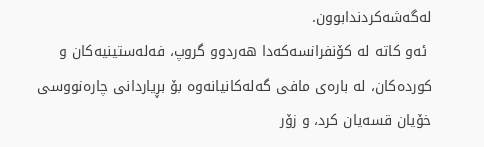له‌گه‌شه‌كردندابوون.
 ئه‌و كاته‌ له‌ كۆنفرانسه‌كه‌دا هه‌ردوو گروپ، فه‌له‌ستینیه‌كان و كورده‌كان، له‌ باره‌ی مافی گه‌له‌كانیانه‌وه‌ بۆ بڕیاردانی چاره‌نووسی خۆیان قسه‌یان كرد، و زۆر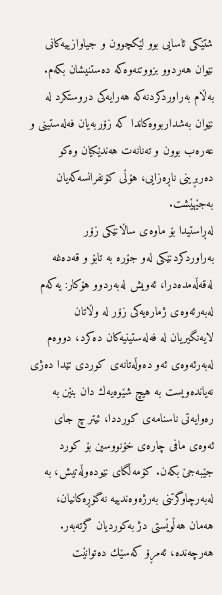شتێكی ئاسایی بوو لێكچوون و جیاوازییه‌كانی نێوان هه‌ردوو بزووتنه‌وه‌كه‌ ده‌ستنیشان بكه‌م. به‌ڵام به‌راوردكردنه‌كه‌ هه‌رایه‌كی دروستكرد له‌ نێوان به‌شداربووه‌كاندا كه‌ زۆربه‌یان فه‌له‌ستینی و عه‌ره‌ب بوون و ته‌نانه‌ت هه‌ندێكیان وه‌كو ده‌ربڕینی ناڕه‌زایی، هۆڵی كۆنفرانسه‌كه‌یان به‌جێهێشت.
له‌ڕاستیدا بۆ ماوه‌ی ساڵانێكی زۆر به‌راوردكردنێكی له‌و جۆره‌ به‌ تابۆ و قه‌ده‌غه‌ له‌قه‌ڵه‌مده‌درا، ئه‌ویش له‌به‌ردوو هۆكار: یه‌كه‌م له‌به‌رئه‌وه‌ی ژماره‌یه‌كی زۆر له‌ وڵاتان لایه‌نگیریان له‌ فه‌له‌ستینیه‌كان ده‌كرد، دووه‌م له‌به‌رئه‌وه‌ی ئه‌و ده‌وڵه‌تانه‌ی كوردی تێدا ده‌ژی نه‌یانده‌ویست به‌ هیچ شێوه‌یه‌ك دان بنێن به‌ ره‌وایه‌تی ناسنامه‌ی كورددا، ئیتر چ جای ئه‌وه‌ی مافی چاره‌ی خۆنووسین بۆ كورد جێبه‌جێ بكه‌ن. كۆمه‌ڵگای نێوده‌وڵه‌تیش، به‌ له‌به‌رچاوگرتنی به‌رژه‌وه‌ندییه‌ نه‌گۆڕه‌كانیان، هه‌مان هه‌ڵوێستی دژ به‌كوردیان گرته‌به‌ر.
هه‌رچه‌نده‌، ئه‌مڕۆ كه‌سێك ده‌توانێت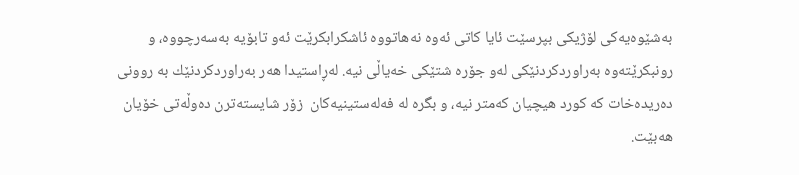به‌شێوه‌یه‌كی لۆژیكی بپرسێت ئایا كاتی ئه‌وه‌ نه‌هاتووه‌ ئاشكرابكرێت ئه‌و تابۆیه‌ به‌سه‌رچووه‌، و رونبكرێته‌وه‌ به‌راوردكردنێكی له‌و جۆره‌ شتێكی خه‌یاڵی نیه‌. له‌ڕاستیدا هه‌ر به‌راوردكردنێك به‌ روونی ده‌ریده‌خات كه‌ كورد هیچیان كه‌متر نیه‌، و بگره‌ له‌ فه‌له‌ستینیه‌كان  زۆر شایسته‌ترن ده‌وڵه‌تی خۆیان هه‌بێت.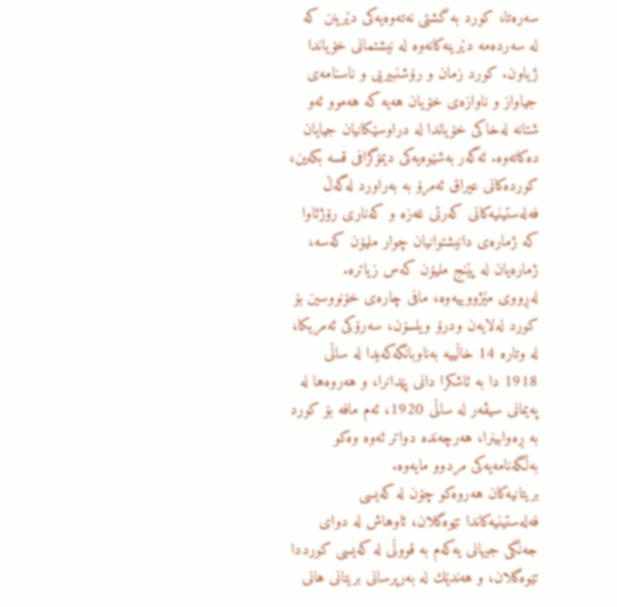سه‌ره‌تا، كورد به‌ گشتی نه‌ته‌وه‌یه‌كی دێرینن كه‌ له‌ سه‌رده‌مه‌ دێرینه‌كانه‌وه‌ له‌ نیشتمانی خۆیاندا ژیاون. كورد زمان و رۆشنبیریی و ناسنامه‌ی جیاواز و ناوازه‌ی خۆیان هه‌یه‌ كه‌ هه‌موو ئه‌و شتانه‌ له‌خاكی خۆیاندا له‌ دراوسێكانیان جیایان ده‌كاته‌وه‌. ئه‌گه‌ر به‌شێوه‌یه‌كی دیمۆگرافی قسه‌ بكه‌ین، كورده‌كانی عیراق ئه‌مرۆ به‌ به‌راورد له‌گه‌ڵ فه‌له‌ستینیه‌كانی كه‌رتی غه‌زه‌ و كه‌ناری رۆژئاوا كه‌ ژماره‌ی دانیشتوانیان چوار ملیۆن كه‌سه‌،  ژماره‌یان له‌ پێنج ملیۆن كه‌س زیاترە.
له‌ڕووی مێژووییه‌وه‌، مافی چاره‌ی خۆنووسین بۆ كورد له‌لایه‌ن ودرۆ ویلسۆن، سه‌رۆكی ئه‌مریكا، له‌ وتاره‌ 14 خاڵییه‌ به‌ناوبانگه‌كه‌یدا له‌ ساڵی 1918 دا به‌ ئاشكرا دانی پێدانرا، و هه‌روه‌ها له‌ په‌یمانی سیڤه‌ر لە ساڵی 1920، ئه‌م مافه‌ بۆ كورد به‌ ڕه‌وابینرا، هه‌رچه‌نده‌ دواتر ئه‌وه‌ وه‌كو به‌ڵگه‌نامه‌یه‌كی مردوو مایه‌وە.
بریتانیه‌كان هه‌روه‌كو چۆن له‌ كه‌یسی فه‌له‌ستینیه‌كاندا تێوه‌گلان، ئاوهاش له‌ دوای جه‌نگی جیهانی یه‌كه‌م به‌ قووڵی له‌ كه‌یسی كورددا تێوه‌گلان، و هه‌ندێك له‌ به‌رپرسانی بریتانی هانی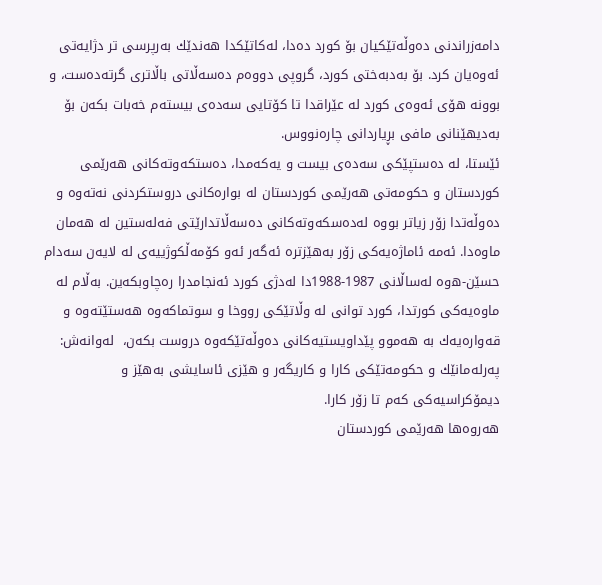دامه‌زراندنی ده‌وڵه‌تێكیان بۆ كورد ده‌دا، له‌كاتێكدا هه‌ندێك به‌رپرسی تر دژایه‌تی ئه‌وه‌یان كرد. بۆ به‌دبه‌ختی كورد، گروپی دووه‌م ده‌سه‌ڵاتی باڵاتری گرته‌ده‌ست، و بوونه‌ هۆی ئه‌وه‌ی كورد له‌ عێراقدا تا كۆتایی سه‌ده‌ی بیسته‌م خه‌بات بكه‌ن بۆ  به‌دیهێنانی مافی بڕیاردانی چاره‌نووس.
ئێستا، له‌ ده‌ستپێكی سه‌ده‌ی بیست و یه‌كه‌مدا، ده‌ستكه‌وته‌كانی هه‌رێمی كوردستان و حكومه‌تی هه‌رێمی كوردستان له‌ بواره‌كانی دروستكردنی نه‌ته‌وه‌ و ده‌وڵه‌تدا زۆر زیاتر بووه‌ له‌ده‌سكه‌وته‌كانی ده‌سه‌ڵاتدارێتی فه‌له‌ستین له‌ هه‌مان ماوه‌دا. ئه‌مه‌ ئاماژه‌یه‌كی زۆر به‌هێزتره‌ ئه‌گه‌ر ئه‌و كۆمه‌ڵكوژییه‌ی له‌ لایه‌ن سه‌دام حسێن-ه‌وه‌ له‌ساڵانی 1987-1988دا له‌دژی كورد ئه‌نجامدرا ره‌چاوبكه‌ین. به‌ڵام له‌ ماوه‌یه‌كی كورتدا، كورد توانی له‌ وڵاتێكی رووخا و سوتماكه‌وه‌ هه‌ستێته‌وه‌ و قه‌واره‌یه‌ك به‌ هه‌موو پێداویستیه‌كانی ده‌وڵه‌تێكه‌وه‌ دروست بكه‌ن،  له‌وانه‌ش: په‌رله‌مانێك و حكومه‌تێكی كارا و كاریگه‌ر و هێزی ئاسایشی به‌هێز و دیمۆكراسیه‌كی كه‌م تا زۆر كارا.
هه‌روه‌ها هه‌رێمی كوردستان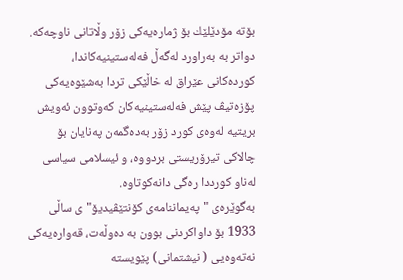بۆته‌ مۆدێلێك بۆ ژماره‌یه‌كی زۆر وڵاتانی ناوچه‌كه‌. دواتر به‌ به‌راورد له‌گه‌ڵ فه‌له‌ستینیه‌كاندا، كورده‌كانی عێراق له‌ خاڵێكی تردا به‌شێوه‌یه‌كی پۆزه‌تیڤ پێش فه‌له‌ستینیه‌كان كه‌وتوون ئه‌ویش بریتیه‌ له‌وه‌ی كورد زۆر به‌ده‌گمه‌ن په‌نایان بۆ چالاكی تیرۆریستی بردووه‌، و ئیسلامی سیاسی له‌ناو كورددا ره‌گی دانه‌كوتاوە.
به‌گوێره‌ی "په‌یماننامه‌ی كۆنتێڤیدیۆ"ی ساڵی 1933 بۆ داواكردنی بوون به‌ ده‌وڵه‌ت، قه‌واره‌یه‌كی نه‌ته‌وه‌یی ( نیشتمانی) پێویسته‌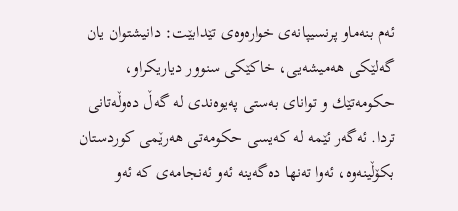ئه‌م بنه‌ماو پرنسیپانه‌ی خواره‌وه‌ی تێدابێت: دانیشتوان یان گه‌لێكی هه‌میشه‌یی، خاكێكی سنوور دیاریكراو، حكومه‌تێك و توانای به‌ستی په‌یوه‌ندی له‌ گه‌ڵ ده‌وڵه‌تانی تردا. ئه‌گه‌ر ئێمه‌ له‌ كه‌یسی حكومه‌تی هه‌رێمی كوردستان بكۆڵینه‌وه‌، ئه‌وا ته‌نها ده‌گه‌ینه‌ ئه‌و ئه‌نجامه‌ی كه‌ ئه‌و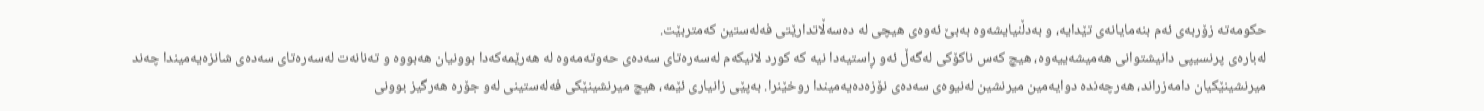حكومه‌ته‌ زۆربه‌ی ئه‌م بنه‌مایانه‌ی تێدایه‌، و به‌دڵنیایشه‌وه‌ به‌بێ ئه‌وه‌ی هیچی له‌ ده‌سه‌ڵاتدارێتی فه‌له‌ستین كه‌متربێت.
له‌باره‌ی پرنسیپی دانیشتوانی هه‌میشه‌ییه‌وه‌، هیچ كه‌س ناكۆكی له‌گه‌ڵ ئه‌و ڕاستیه‌دا نیه‌ كه‌ كورد لانیكه‌م له‌سه‌ره‌تای سه‌ده‌ی حه‌وته‌مه‌وه‌ له‌ هه‌رێمه‌كه‌دا بوونیان هه‌بووه‌ و ته‌نانه‌ت له‌سه‌ره‌تای سه‌ده‌ی شانزه‌یه‌میندا چه‌ند میرنشینێكیان دامه‌زراند، هه‌رچه‌نده‌ دوایه‌مین میرنشین له‌نیوه‌ی سه‌ده‌ی نۆزه‌ده‌یه‌میندا روخێنرا. به‌پێی زانیاری ئێمه‌، هیچ میرنشینێكی فه‌له‌ستینی له‌و جۆره‌ هه‌رگیز بوونی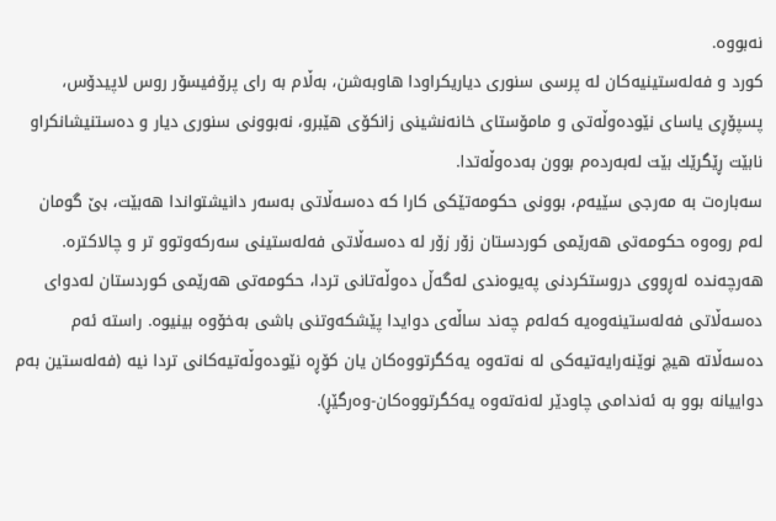نه‌بووە.
كورد و فه‌له‌ستینیه‌كان له‌ پرسی سنوری دیاریكراودا هاوبه‌شن، به‌ڵام به‌ رای پرۆفیسۆر روس لاپیدۆس، پسپۆڕی یاسای نێوده‌وڵه‌تی و مامۆستای خانه‌نشینی زانكۆی هێبرو، نه‌بوونی سنوری دیار و ده‌ستنیشانكراو  نابێت ڕێگرێك بێت له‌به‌رده‌م بوون به‌ده‌وڵه‌تدا.
سه‌باره‌ت به‌ مه‌رجی سێیه‌م، بوونی حكومه‌تێكی كارا كه‌ ده‌سه‌ڵاتی به‌سه‌ر دانیشتواندا هه‌بێت، بێ گومان له‌م روه‌وه‌ حكومه‌تی هه‌رێمی كوردستان زۆر زۆر له‌ ده‌سه‌ڵاتی فه‌له‌ستینی سه‌ركه‌وتوو تر و چالاكتره‌. هه‌رچه‌نده‌ له‌ڕووی دروستكردنی په‌یوه‌ندی له‌گه‌ڵ ده‌وڵه‌تانی تردا، حكومه‌تی هه‌رێمی كوردستان له‌دوای ده‌سه‌ڵاتی فه‌له‌ستینه‌وه‌یه‌ كه‌له‌م چه‌ند ساڵه‌ی دوایدا پێشكه‌وتنی باشی به‌خۆوه‌ بینیوه‌. راسته‌ ئه‌م ده‌سه‌ڵاته‌ هیچ نوێنه‌رایه‌تیه‌كی له‌ نه‌ته‌وه‌ یه‌كگرتووه‌كان یان كۆڕه‌ نێوده‌وڵه‌تیه‌كانی تردا نیه‌ (فه‌له‌ستین به‌م دواییانه‌ بوو به‌ ئه‌ندامی چاودێر له‌نه‌ته‌وه‌ یه‌كگرتووه‌كان-وه‌رگێڕ).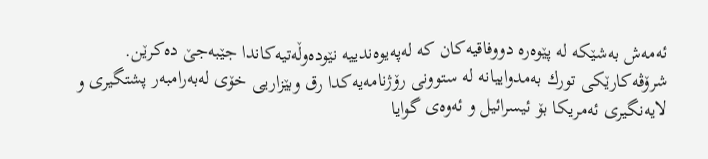ئه‌مه‌ش به‌شێكه‌ له‌ پێوه‌ره‌ دووفاقیه‌كان كه‌ له‌په‌یوه‌ندییه‌ نێوده‌وڵه‌تیه‌كاندا جێبه‌جێ ده‌كرێن.
شرۆڤه‌كارێكی تورك به‌مدواییانه‌ له‌ ستوونی رۆژنامه‌یه‌كدا رق وبێزاریی خۆی له‌به‌رامبه‌ر پشتگیری و لایه‌نگیری ئه‌مریكا بۆ ئیسرائیل و ئه‌وه‌ی گوایا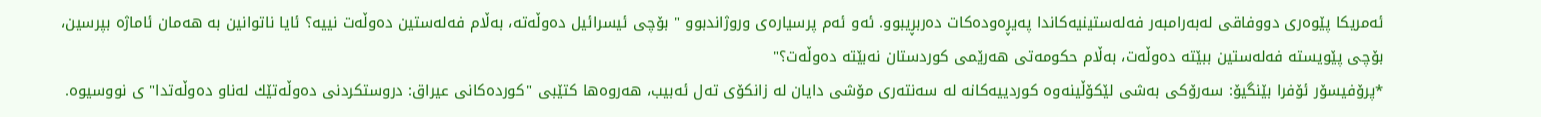ئه‌مریكا پێوه‌ری دووفاقی له‌به‌رامبه‌ر فه‌له‌ستینیه‌كاندا په‌یڕه‌وده‌كات ده‌ربڕیبوو. ئه‌و ئه‌م پرسیاره‌ی وروژاندبوو " بۆچی ئیسرائیل ده‌وڵه‌ته‌، به‌ڵام فه‌له‌ستین ده‌وڵه‌ت نییه‌؟ ئایا ناتوانین به‌ هه‌مان ئاماژه‌ بپرسین، بۆچی پێویسته‌ فه‌له‌ستین ببێته‌ ده‌وڵه‌ت، به‌ڵام حكومه‌تی هه‌رێمی كوردستان نه‌بێته‌ ده‌وڵه‌ت؟"
*پرۆفیسۆر ئۆفرا بێنگیۆ: سه‌رۆكی به‌شی لێكۆڵینه‌وه‌ كوردییه‌كانه‌ له‌ سه‌نته‌ری مۆشی دایان له‌ زانكۆی ته‌ل ئه‌بیب، هه‌روه‌ها كتێبی "كورده‌كانی عیراق: دروستكردنی ده‌وڵه‌تێك له‌ناو ده‌وڵه‌تدا" ی نووسیوە.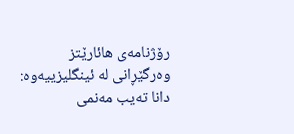رۆژنامه‌ی هائارێتز
وه‌رگێڕانی له‌ ئینگلیزییه‌وە: دانا ته‌یب مه‌نمی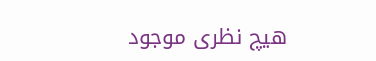هیچ نظری موجود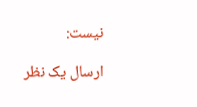نیست:

ارسال یک نظر